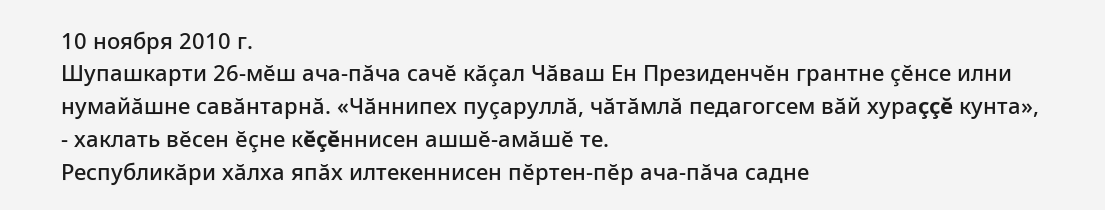10 ноября 2010 г.
Шупашкарти 26-мĕш ача-пăча сачĕ кăçал Чăваш Ен Президенчĕн грантне çĕнсе илни нумайăшне савăнтарнă. «Чăннипех пуçаруллă, чăтăмлă педагогсем вăй хураççĕ кунта», - хаклать вĕсен ĕçне кĕçĕннисен ашшĕ-амăшĕ те.
Республикăри хăлха япăх илтекеннисен пĕртен-пĕр ача-пăча садне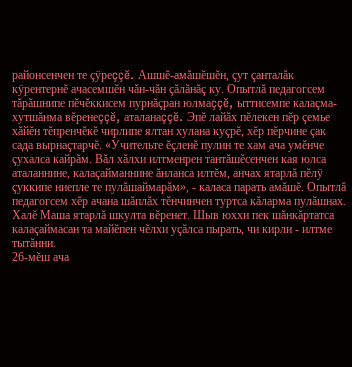районсенчен те çÿреççĕ. Ашшĕ-амăшĕшĕн, çут çанталăк кÿрентернĕ ачасемшĕн чăн-чăн çăлăнăç ку. Опытлă педагогсем тăрăшнипе пĕчĕккисем пурнăçран юлмаççĕ, ыттисемпе калаçма-хутшăнма вĕренеççĕ, аталанаççĕ. Эпĕ лайăх пĕлекен пĕр çемье хăйĕн тĕпренчĕкĕ чирлипе ялтан хулана куçрĕ, хĕр пĕрчине çак сада вырнаçтарчĕ. «Учительте ĕçленĕ пулин те хам ача умĕнче çухалса кайрăм. Вăл хăлхи илтменрен тантăшĕсенчен кая юлса аталаннине, калаçайманнине ăнланса илтĕм, анчах ятарлă пĕлÿ çуккипе ниепле те пулăшаймарăм», - каласа парать амăшĕ. Опытлă педагогсем хĕр ачана шăплăх тĕнчинчен туртса кăларма пулăшнах. Халĕ Маша ятарлă шкулта вĕренет. Шыв юххи пек шăнкăртатса калаçаймасан та майĕпен чĕлхи уçăлса пырать, чи кирли - илтме тытăнни.
26-мĕш ача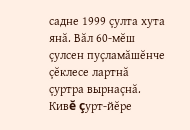садне 1999 çулта хута янă. Вăл 60-мĕш çулсен пуçламăшĕнче çĕклесе лартнă çуртра вырнаçнă. Кивĕ çурт-йĕре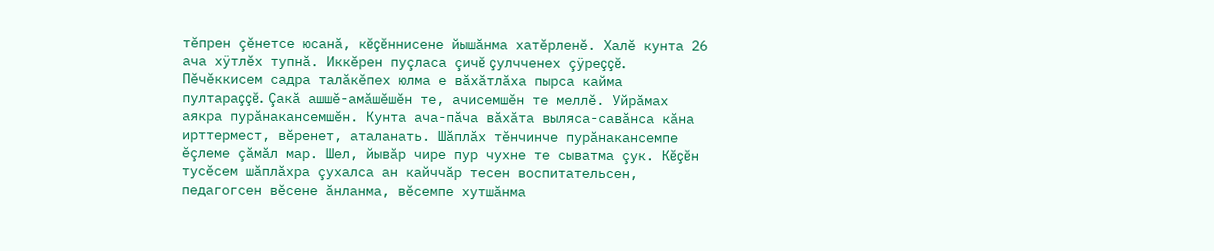тĕпрен çĕнетсе юсанă, кĕçĕннисене йышăнма хатĕрленĕ. Халĕ кунта 26 ача хÿтлĕх тупнă. Иккĕрен пуçласа çичĕ çулчченех çÿреççĕ. Пĕчĕккисем садра талăкĕпех юлма е вăхăтлăха пырса кайма пултараççĕ. Çакă ашшĕ-амăшĕшĕн те, ачисемшĕн те меллĕ. Уйрăмах аякра пурăнакансемшĕн. Кунта ача-пăча вăхăта выляса-савăнса кăна ирттермест, вĕренет, аталанать. Шăплăх тĕнчинче пурăнакансемпе ĕçлеме çăмăл мар. Шел, йывăр чире пур чухне те сыватма çук. Кĕçĕн тусĕсем шăплăхра çухалса ан кайччăр тесен воспитательсен, педагогсен вĕсене ăнланма, вĕсемпе хутшăнма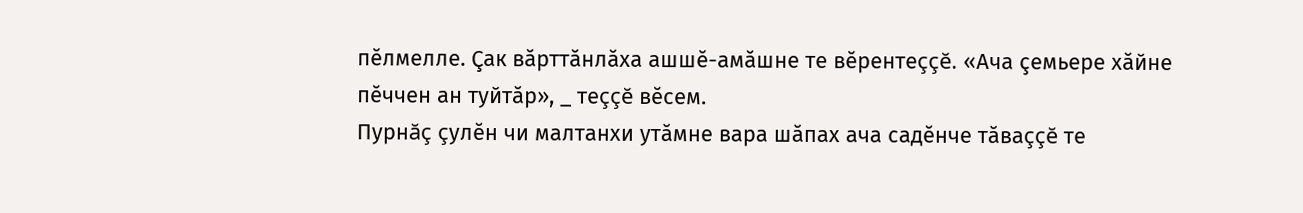пĕлмелле. Çак вăрттăнлăха ашшĕ-амăшне те вĕрентеççĕ. «Ача çемьере хăйне пĕччен ан туйтăр», _ теççĕ вĕсем.
Пурнăç çулĕн чи малтанхи утăмне вара шăпах ача садĕнче тăваççĕ те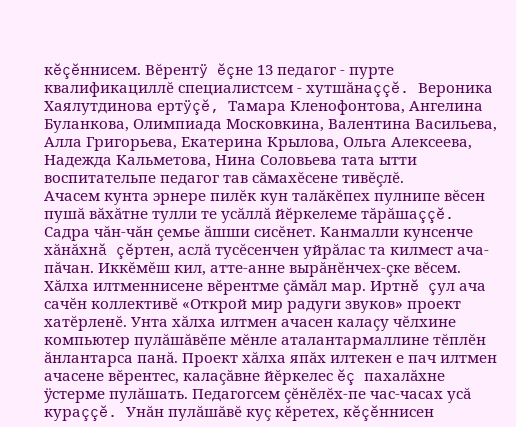кĕçĕннисем. Вĕрентÿ ĕçне 13 педагог - пурте квалификациллĕ специалистсем - хутшăнаççĕ. Вероника Хаялутдинова ертÿçĕ, Тамара Кленофонтова, Ангелина Буланкова, Олимпиада Московкина, Валентина Васильева, Алла Григорьева, Екатерина Крылова, Ольга Алексеева, Надежда Кальметова, Нина Соловьева тата ытти воспитательпе педагог тав сăмахĕсене тивĕçлĕ.
Ачасем кунта эрнере пилĕк кун талăкĕпех пулнипе вĕсен пушă вăхăтне тулли те усăллă йĕркелеме тăрăшаççĕ. Садра чăн-чăн çемье ăшши сисĕнет. Канмалли кунсенче хăнăхнă çĕртен, аслă тусĕсенчен уйрăлас та килмест ача-пăчан. Иккĕмĕш кил, атте-анне вырăнĕнчех-çке вĕсем.
Хăлха илтменнисене вĕрентме çăмăл мар. Иртнĕ çул ача сачĕн коллективĕ «Открой мир радуги звуков» проект хатĕрленĕ. Унта хăлха илтмен ачасен калаçу чĕлхине компьютер пулăшăвĕпе мĕнле аталантармаллине тĕплĕн ăнлантарса панă. Проект хăлха япăх илтекен е пач илтмен ачасене вĕрентес, калаçăвне йĕркелес ĕç пахалăхне ÿстерме пулăшать. Педагогсем çĕнĕлĕх-пе час-часах усă кураççĕ. Унăн пулăшăвĕ куç кĕретех, кĕçĕннисен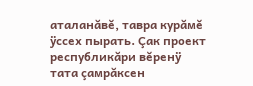аталанăвĕ, тавра курăмĕ ÿссех пырать. Çак проект республикăри вĕренÿ тата çамрăксен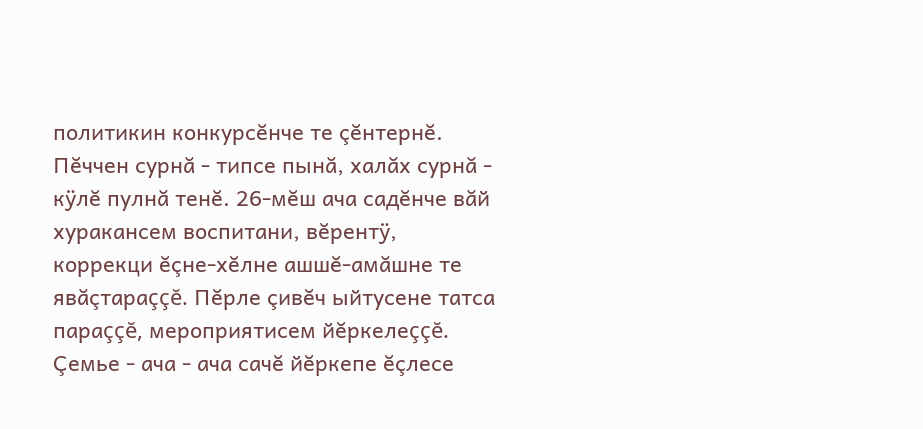политикин конкурсĕнче те çĕнтернĕ.
Пĕччен сурнă - типсе пынă, халăх сурнă - кÿлĕ пулнă тенĕ. 26-мĕш ача садĕнче вăй хуракансем воспитани, вĕрентÿ, коррекци ĕçне-хĕлне ашшĕ-амăшне те явăçтараççĕ. Пĕрле çивĕч ыйтусене татса параççĕ, мероприятисем йĕркелеççĕ. Çемье - ача - ача сачĕ йĕркепе ĕçлесе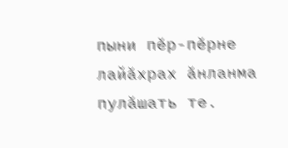пыни пĕр-пĕрне лайăхрах ăнланма пулăшать те.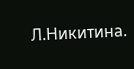Л.Никитина.